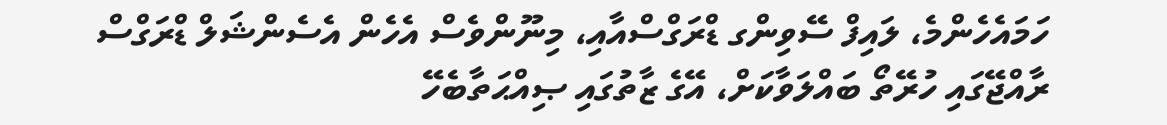ހަމައެހެންމެ، ލައިފް ސޭވިންގ ޑްރަގްސްއާއި، މިނޫންވެސް އެހެން އެސެންޝަލް ޑްރަގްސް ރާއްޖޭގައި ހުރޭތޯ ބައްލަވާކަށް، އޭގެ ޒާތުގައި ޞިއްޙަތާބެހޭ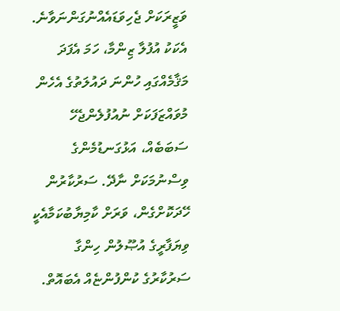ވަޒީރަކަށް ޖެހިވަޑައެއްނުގަންނަވާނެ. އެކަކު އުފުލާ ޒިންމާ، ހަމަ އެފަދަ މަޤާމެއްގައި ހުންނަ ދައުލަތުގެ އެހެން މުވައްޒަފަކަށް ނުއުފުލެންޖެހޭ ސަބަބެއް، އަޅުގަނޑުމެންގެ ވިސްނުމަކަށް ނާދޭ. ސަރުކާރުން ހޭދަކޮށްގެން، ވަރަށް ކާމިޔާބުކަމާއެކީ ވިޔަފާރީގެ އުޞޫލުން ހިންގާ ސަރުކާރުގެ ކުންފުންޏެއް އެބައޮތް.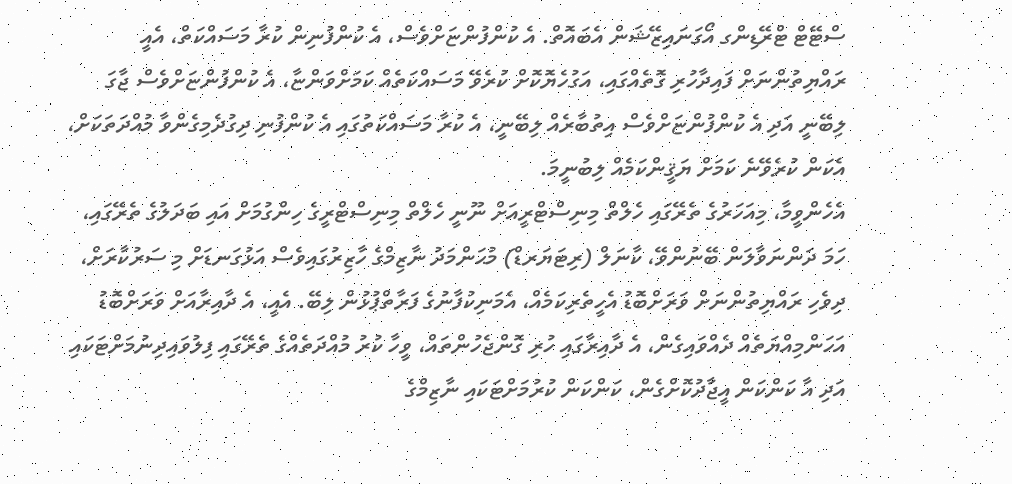ސްޓޭޓް ޓްރޭޑިންގ އޯގަނައިޒޭޝަން އެބައޮތް. އެ ކުންފުންޏަށްވެސް، އެ ކުންފުނިން ކުރާ މަސައްކަތް، އެއީ ރައްޔިތުންނަށް ފައިދާހުރި ގޮތެއްގައި، އަގުހެޔޮކޮށް ކުރެވޭ މަސައްކަތެއް ކަމަށްވަންޏާ، އެ ކުންފުންޏަށްވެސް ޖާގަ ލިބޭނީ އަދި އެ ކުންފުންޏަށްވެސް އިތުބާރެއް ލިބޭނީ، އެ ކުރާ މަސައްކަތުގައި އެ ކުންފުނި ދިގުދެމިގެންވާ މުއްދަތަކަށް، އެކަން ކުރެވޭނެ ކަމަށް ޔަޤީންކަމެއް ލިބުނީމަ.
އެހެންވީމާ، މިއަހަރުގެ ތެރޭގައި ހެލްތް މިނިސްޓްރީއަށް ނޫނީ ހެލްތް މިނިސްޓްރީގެ ހިންގުމަށް އައި ބަދަލުގެ ތެރޭގައި، ހަމަ ދަންނަވާލަން ބޭނުންވޭ، ކާނަލް (ރިޓަޔަރޑް) މުޙަންމަދު ނާޒިމްގެ ހާޒިރުގައިވެސް އަޅުގަނޑަށް މި ސަރުކާރަށް، ދިވެހި ރައްޔިތުންނަށް ވަރަށްބޮޑު އެހީތެރިކަމެއް، އެމަނިކުފާނުގެ ފަރާތްޕުޅުން ލިބޭ. އެއީ، އެ ދާއިރާއަށް ވަރަށްބޮޑު އަހަންމިއްޔަތެއް ދެއްވައިގެން، އެ ދާއިރާގައި ހުރި ގޮންޖެހުންތައް، ވީހާ ކުރު މުއްދަތެއްގެ ތެރޭގައި ފިލުވައިދިނުމަށްޓަކައި އަދި އާ ކަންކަން އީޖާދުކޮށްގެން، ކަންކަން ކުރުމަށްޓަކައި ނާޒިމްގެ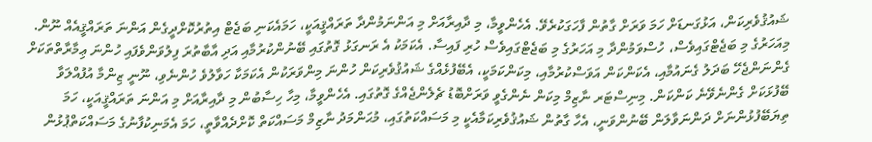ޝައުޤުވެރިކަން، އަޅުގަނޑަށް ހަމަ ވަރަށް ގާތުން ފާހަގަކުރެވޭ. އެހެންވީމާ، މި ދާއިރާއަށް މި އަންނަމުންދާ ތަރައްޤީއަކީ، ހަމައެކަނި ބަޖެޓް އިތުރުކޮށްދީގެން އަންނަ ތަރައްޤީއެއް ނޫން. މިއަހަރުގެ މި ބަޖެޓްގައިވެސް، ހުސްވަމުންދާ މި އަހަރުގެ މި ބަޖެޓްގައިވެސް ހުރި ފައިސާ. އެކަމަކު އެ ރަނގަޅު ގޮތުގައި ބޭނުންކުރުމާއި އަދި އާބާތުރަ ފިލުވަންވެފައި ހުންނަ ޢިމާރާތްތަކަށް ގެންނަންޖެހޭ ބަދަލު ގެނައުމާއި، އެކަންކަން އަވަސްކުރުމާއި، މިކަންކަމަކީ، އެބޭފުޅެއްގެ ޝައުޤުވެރިކަން ހުންނަ މިންވަރަކުން އެކަމަކާ ހަވާލުވެ ހުންނެވި، ނޫނީ ޒިންމާ އުފުއްލަވާ ބޭފުޅަކަށް ގެންނެވޭނެ ކަންކަން. މިނިސްޓަރ ނާޒިމް މިކަން ނެންގެވީ ވަރަށްބޮޑު ޗެލެންޖެއްގެ ގޮތުގައި. އެހެންވީމާ، މިހާ ހިސާބުން މި ދާއިރާއަށް މި އަންނަ ތަރައްޤީއަކީ، ހަމަ ތިޔަބޭފުޅުންނަށް ދަންނަވާލަން ބޭނުންވަނީ، އެހާ ގާތުން ޝައުޤުވެރިކަމާއެކީ މި މަސައްކަތުގައި، މުޙަންމަދު ނާޒިމް މަސައްކަތް ކޮށްދެއްވާތީ، ހަމަ އެމަނިކުފާނުގެ މަސައްކަތްޕުޅުން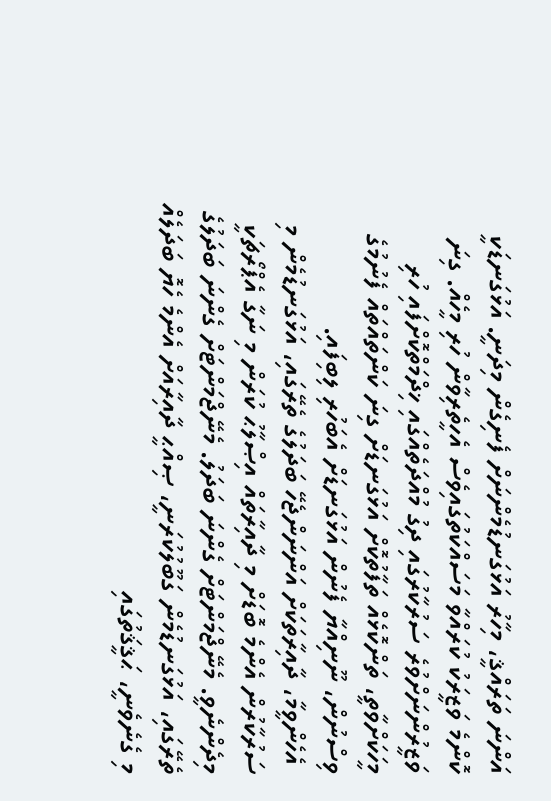އަންނަ ތަރައްޤީ، މިހާރު އަޅުގަނޑުމެންނަށް ފެނިގެން މިދަނީ. އަޅުގަނޑަކީ ކޮންމެ ވަޒީރަކު ކުރައްވާ މަސައްކަތުގައިވެސް އެހީތެރިވާން ހުރި މީހެއް. ގިނަ ވަޒީރުންނަށްވުރެ ސަރުކާރުގައި ދިގު މުއްދަތެއްގައި ޚިދްމަތްކޮށްފައި ހުރި މީހަކަށްވާތީ، ތަންކޮޅެއް ތަފާތުކޮށް އަޅުގަނޑަށް ގިނަ ކަންތައްތައް ފެނުމުގެ ވިސްނުން، ނޫނިއްޔާ ފެނުން އަޅުގަނޑަށް އެބަހުރި ލިބިފައި.
 އެހެންވީމާ، ދާއިރާތަކަށް އަންނަންޖެހޭ ބަދަލުގެ ތެރޭގައި، އަޅުގަނޑުމެން މި ސަރުކާރުން އެންމެ ބޮޑަށް މި ދާއިރާތައް އިޞްލާޙު ކުރަން މި ނަގާ އެޕްރޯޗަކީ މިދެންނެވީ. މެނޭޖްމަންޓަށް ގެންނަ ބަދަލު. މެނޭޖްމަންޓަށް ގެންނަ ބަދަލުގެ ތެރޭގައި، އަޅުގަނޑުމެން ގަބޫލުކުރަނީ، ޞިއްޙީ ދާއިރާއަށް އެންމެ ހެޔޮ ބަދަލެއް މި ގެނެވެނީ، ޙަޤީޤަތުގައި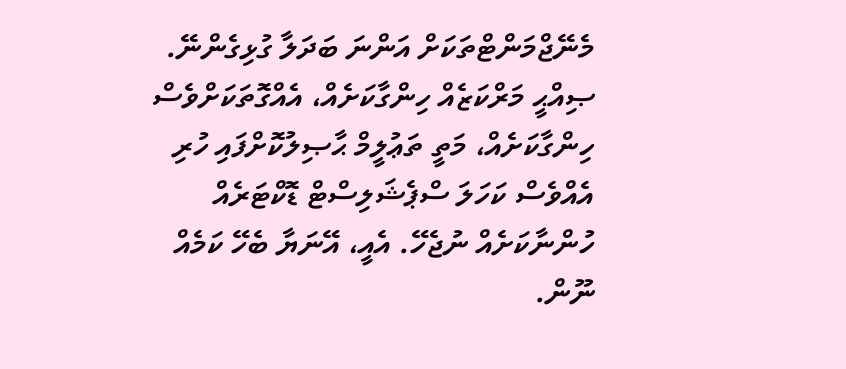މެނޭޖްމަންޓްތަކަށް އަންނަ ބަދަލާ ގުޅިގެންނޭ. ޞިއްޙީ މަރްކަޒެއް ހިންގާކަށެއް، އެއްގޮތަކަށްވެސް ހިންގާކަށެއް، މަތީ ތަޢުލީމް ޙާޞިލުކޮށްފައި ހުރި އެއްވެސް ކަހަލަ ސްޕެޝަލިސްޓް ޑޮކްޓަރެއް ހުންނާކަށެއް ނުޖެހޭ. އެއީ، އޭނަޔާ ބެހޭ ކަމެއް ނޫން.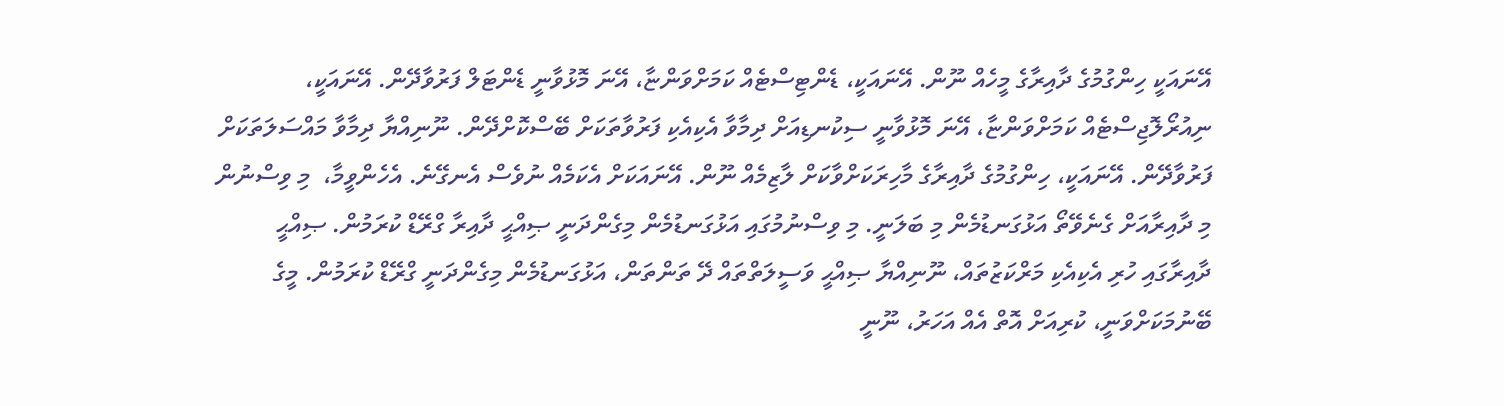އޭނައަކީ ހިންގުމުގެ ދާއިރާގެ މީހެއް ނޫން. އޭނައަކީ، ޑެންޓިސްޓެއް ކަމަށްވަންޏާ، އޭނަ މޮޅުވާނީ ޑެންޓަލް ފަރުވާދޭން. އޭނައަކީ، ނިއުރޯލޮޖިސްޓެއް ކަމަށްވަންޏާ، އޭނަ މޮޅުވާނީ ސިކުނޑިއަށް ދިމާވާ އެކިއެކި ފަރުވާތަކަށް ބޭސްކޮށްދޭން. ނޫނިއްޔާ ދިމާވާ މައްސަލަތަކަށް ފަރުވާދޭން. އޭނައަކީ، ހިންގުމުގެ ދާއިރާގެ މާހިރަކަށްވާކަށް ލާޒިމެއް ނޫން. އޭނައަކަށް އެކަމެއް ނުވެސް އެނގޭނެ. އެހެންވީމާ،  މި ވިސްނުން މި ދާއިރާއަށް ގެނެވޭތޯ އަޅުގަނޑުމެން މި ބަލަނީ. މި ވިސްނުމުގައި އަޅުގަނޑުމެން މިގެންދަނީ ޞިއްޙީ ދާއިރާ ގްރޭޑް ކުރަމުން. ޞިއްޙީ ދާއިރާގައި ހުރި އެކިއެކި މަރްކަޒުތައް، ނޫނިއްޔާ ޞިއްޙީ ވަސީލަތްތައް ދޭ ތަންތަން، އަޅުގަނޑުމެން މިގެންދަނީ ގްރޭޑް ކުރަމުން. މީގެ ބޭނުމަކަށްވަނީ، ކުރިއަށް އޮތް އެއް އަހަރު، ނޫނީ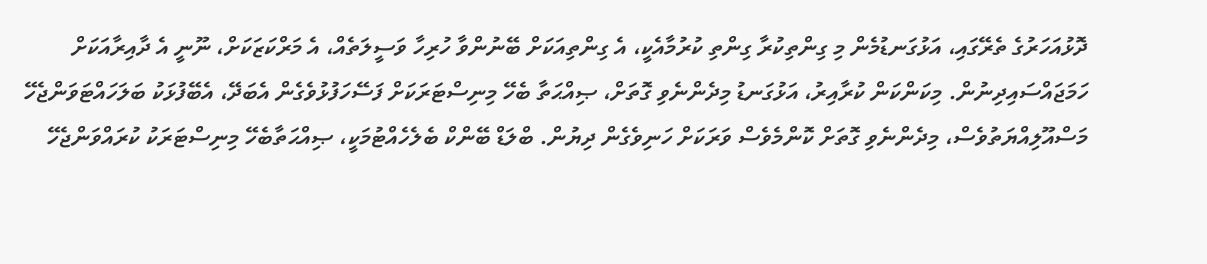ދޮޅުއަހަރުގެ ތެރޭގައި، އަޅުގަނޑުމެން މި ގިންތިކުރާ ގިންތި ކުރުމާއެކީ، އެ ގިންތިއަކަށް ބޭނުންވާ ހުރިހާ ވަސީލަތެއް، އެ މަރްކަޒަކަށް، ނޫނީ އެ ދާއިރާއަކަށް ހަމަޖައްސައިދިނުން. މިކަންކަން ކުރާއިރު، އަޅުގަނޑު މިދެންނެވި ގޮތަށް، ޞިއްޙަތާ ބެހޭ މިނިސްޓަރަކަށް ފަސޭހަފުޅުވެގެން އެބަދޭ، އެބޭފުޅަކު ބަލަހައްޓަވަންޖެހޭ މަސްއޫލިއްޔަތުވެސް، މިދެންނެވި ގޮތަށް ކޮންމެވެސް ވަރަކަށް ހަނިވެގެން ދިޔުން. ބްލަޑް ބޭންކް ބެލެހެއްޓުމަކީ، ޞިއްޙަތާބެހޭ މިނިސްޓަރަކު ކުރައްވަންޖެހޭ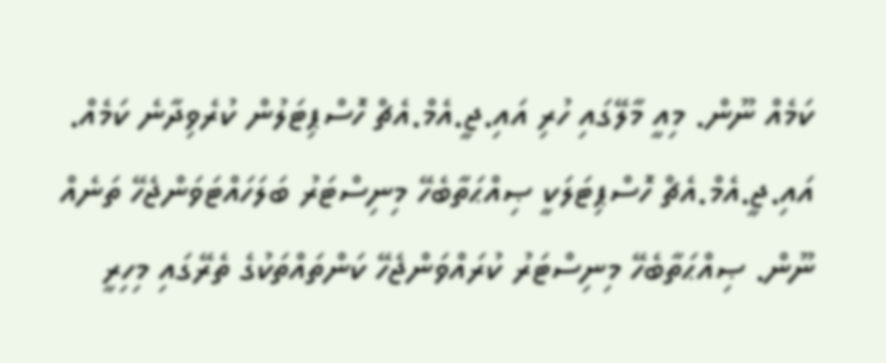ކަމެއް ނޫން. މިއީ މާލޭގައި ހުރި އައި.ޖީ.އެމް.އެޗް ހޮސްޕިޓަލުން ކުރެވިދާނެ ކަމެއް. އައި.ޖީ.އެމް.އެޗް ހޮސްޕިޓަލަކީ ޞިއްޙަތާބެހޭ މިނިސްޓަރު ބަލަހައްޓަވަންޖެހޭ ތަނެއް ނޫން. ޞިއްޙަތާބެހޭ މިނިސްޓަރު ކުރައްވަންޖެހޭ ކަންތައްތަކުގެ ތެރޭގައި މިހިރީ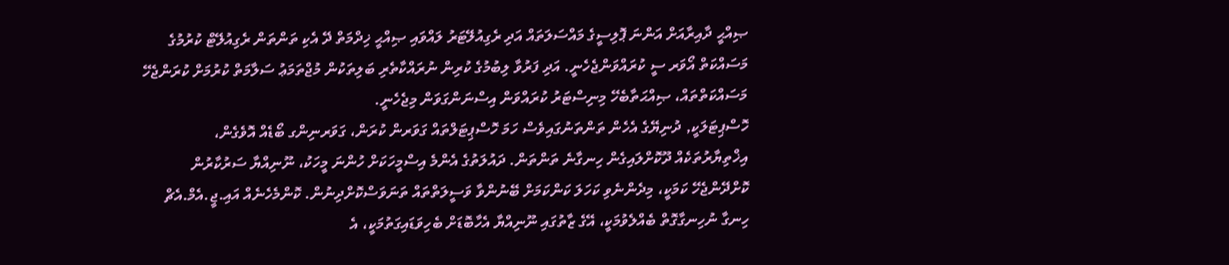ޞިއްޙީ ދާއިރާއަށް އަންނަ ޕޮލިސީގެ މައްސަލަތައް އަދި ރެގިއުލޭޓަރު ލައްވައި ޞިއްޙީ ޚިދްމަތް ދޭ އެކި ތަންތަން ރެގިއުލޭޓް ކުރުމުގެ މަސައްކަތް އޯވަރ ސީ ކުރައްވަންޖެހެނީ. އަދި ފަރުވާ ލިބުމުގެ ކުރިން ނުރައްކާތެރި ބަލިތަކުން މުޖްތަމަޢު ސަލާމަތް ކުރުމަށް ކުރަންޖެހޭ މަސައްކަތްތައް، ޞިއްޙަތާބެހޭ މިނިސްޓަރު ކުރައްވަން އިސްނަންގަވަން މިޖެހެނީ.
ހޮސްޕިޓަލަކީ, ދުނިޔޭގެ އެހެން ތަންތަނުގައިވެސް ހަމަ ހޮސްޕިޓަލްތައް ގަވަރން ކުރަން، ގަވަރނިންގ ބޯޑެއް އޮވެގެން، އިޚްތިޔާރުތަކެއް ދޫކޮށްލައިގެން ހިނގާނެ ތަންތަން. ދައުލަތުގެ އެންމެ އިސްމީހަކަށް ހުންނަ މީހަކު، ނޫނިއްޔާ ސަރުކާރުން ކޮށްދޭންޖެހޭ ކަމަކީ، މިދެންނެވި ކަހަލަ ކަންކަމަށް ބޭނުންވާ ވަސީލަތްތައް ތަނަވަސްކޮށްދިނުން. ކޮންމެހެނެއް އައި.ޖީ.އެމް.އެޗް ހިނގާ ނުހިނގާގޮތް ބެއްލެވުމަކީ، އޭގެ ޒާތުގައި ނޫނިއްޔާ އެހާބޮޑަށް ބެހިވަޑައިގަތުމަކީ، އެ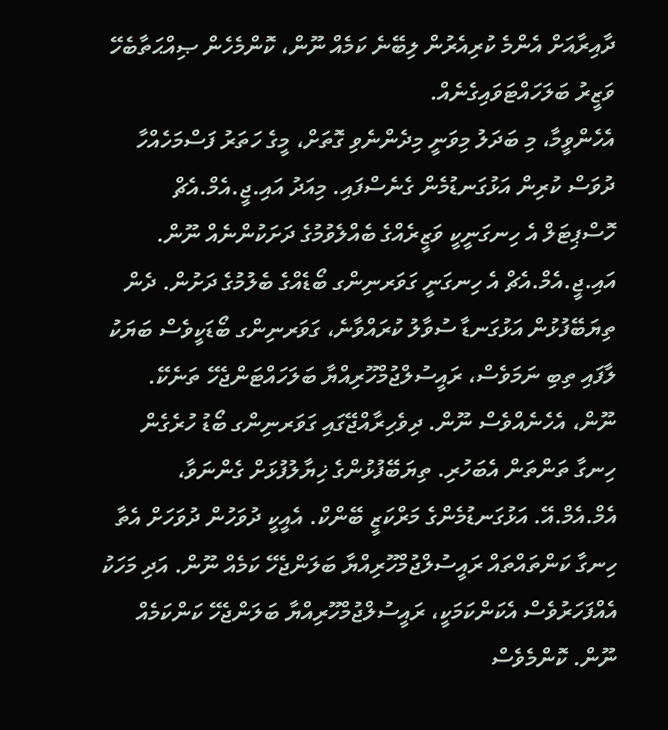ދާއިރާއަށް އެންމެ ކުރިއެރުން ލިބޭނެ ކަމެއް ނޫން، ކޮންމެހެން ޞިއްޙަތާބެހޭ ވަޒީރު ބަލަހައްޓަވައިގެނެއް.
އެހެންވީމާ، މި ބަދަލު މިވަނީ މިދެންނެވި ގޮތަށް، މީގެ ހަތަރު ފަސްމަހެއްހާ ދުވަސް ކުރިން އަޅުގަނޑުމެން ގެނެސްފައި. މިއަދު އައި.ޖީ.އެމް.އެޗް ހޮސްޕިޓަލް އެ ހިނގަނީކީ ވަޒީރެއްގެ ބެއްލެވުމުގެ ދަށަކުންނެއް ނޫން. އައި.ޖީ.އެމް.އެޗް އެ ހިނގަނީ ގަވަރނިންގ ބޯޑެއްގެ ބެލުމުގެ ދަށުން. ދެން ތިޔަބޭފުޅުން އަޅުގަނޑާ ސުވާލު ކުރައްވާނެ، ގަވަރނިންގ ބޯޑަކީވެސް ބަޔަކު ލާފައި ތިބި ނަމަވެސް، ރައީސުލްޖުމްހޫރިއްޔާ ބަލަހައްޓަންޖެހޭ ތަނެކޭ. ނޫން، އެހެނެއްވެސް ނޫން. ދިވެހިރާއްޖޭގައި ގަވަރނިންގ ބޯޑު ހުރެގެން ހިނގާ ތަންތަން އެބަހުރި. ތިޔަބޭފުޅުންގެ ޚިޔާލުފުޅަށް ގެންނަވާ، އެމް.އެމް.އޭ. އަޅުގަނޑުމެންގެ މަރްކަޒީ ބޭންކް. އެއީކީ ދުވަހުން ދުވަހަށް އެތާ ހިނގާ ކަންތައްތައް ރައީސުލްޖުމްހޫރިއްޔާ ބަލަންޖެހޭ ކަމެއް ނޫން. އަދި މަހަކު އެއްފަހަރުވެސް އެކަންކަމަކީ، ރައީސުލްޖުމްހޫރިއްޔާ ބަލަންޖެހޭ ކަންކަމެއް ނޫން. ކޮންމެވެސް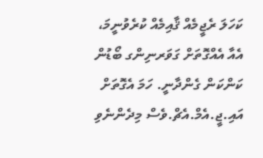ކަހަލަ ރެޖީމެއް ޤާއިމެއް ކުރެވުނީމަ، އެއާ އެއްގޮތަށް ގަވަރނިންގ ބޯޑުން ކަންކަން ގެންދާނީ. ހަމަ އެގޮތަށް އައި.ޖީ.އެމް.އެޗް.ވެސް މިދެންނެވި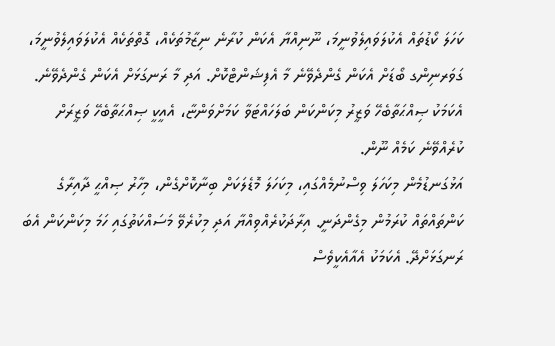ކަހަލަ ކޯޑުތައް އެކުލަވައިލެވުނީމަ، ނޫނިއްޔާ އެކަން ކުރާނެ ނިޒާމުތަކެއް، ގޮތްތަކެއް އެކުލަވައިލެވުނީމަ، ގަވަރނިންގ ބޯޑަށް އެކަން ގެންދެވޭނެ މާ އެފިޝަންޓްކޮށް. އަދި މާ ރަނގަޅަށް އެކަން ގެންދެވޭނެ. އެކަމަކު ޞިއްޙަތާބެހޭ ވަޒީރު މިކަންކަން ބަލަހައްޓަވާ ކަމަށްވަންޏާ، އެއީކީ ޞިއްޙަތާބެހޭ ވަޒީރަށް ކުރެއްވޭނެ ކަމެއް ނޫން.
އަޅުގަނޑުމެން މިކަހަލަ ވިސްނުމެއްގައި، މިކަހަލަ މޮޑެލަކަށް ބިނާކޮށްގެން، މިހާރު ޞިއްޙީ ދާއިރާގެ ކަންތައްތައް ކުރަމުން މިގެންދަނީ. އިރާދަކުރެއްވިއްޔާ އަދި މިކުރެވޭ މަސައްކަތުގައި ހަމަ މިކަންކަން އެބަ ރަނގަޅަށްދޭ. އެކަމަކު އެއާއެކީވެސް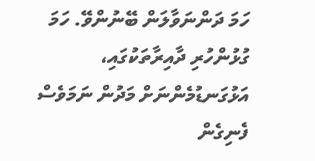ހަމަ ދަންނަވާލަން ބޭނުންވޭ. ހަމަ ގުޅުންހުރި ދާއިރާތަކުގައި، އަޅުގަނޑުމެންނަށް މަދުން ނަމަވެސް ފެނިގެން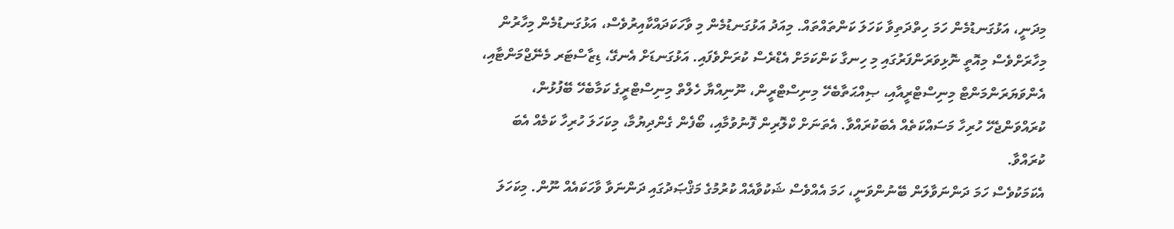މިދަނީ، އަޅުގަނޑުމެން ހަމަ ހިތްދަތިވާ ކަހަލަ ކަންތައްތައް. މިއަދު އަޅުގަނޑުމެން މި ވާހަކަދައްކާއިރުވެސް، އަޅުގަނޑުމެން މިހާރުން މިހާރަށްވެސް މިއޮތީ ނޮޅިވަރަންފަރުގައި މި ހިނގާ ކަންކަމަށް އެޑްރެސް ކުރަންވެފައި. އަޅުގަނޑަށް އެނގޭ، ޑިޒާސްޓަރ މެނޭޖްމަންޓާއި، އެންވަޔަރަންމަންޓް މިނިސްޓްރީއާއި، ޞިއްޙަތާބެހޭ މިނިސްޓްރީން، ނޫނިއްޔާ ހެލްތް މިނިސްޓްރީގެ ކަމާބެހޭ ބޭފުޅުން، ކުރައްވަންޖެހޭ ހުރިހާ މަސައްކަތެއް އެބަކުރައްވާ. އެތަނަށް ކްލޮރިން ފޮނުވުމާއި، ބޯފެން ގެންދިޔުމާ، މިކަހަލަ ހުރިހާ ކަމެއް އެބަ ކުރައްވާ.
އެކަމަކުވެސް ހަމަ ދަންނަވާލަން ބޭނުންވަނީ، ހަމަ އެއްވެސް ޝަކުވާއެއް ކުރުމުގެ މަޤްޞަދުގައި ދަންނަވާ ވާހަކައެއް ނޫން. މިކަހަލަ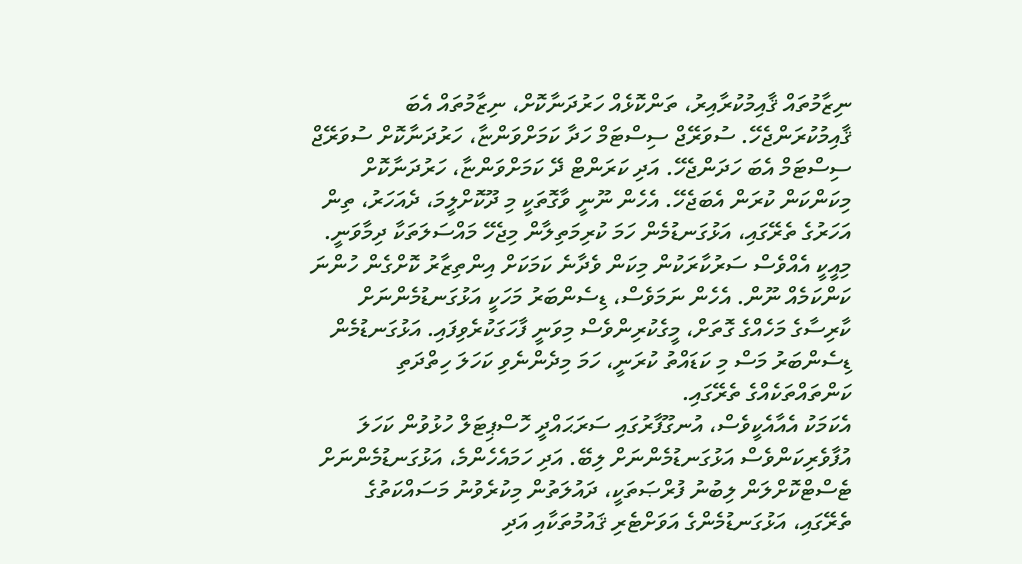ނިޒާމުތައް ޤާއިމުކުރާއިރު، ތަންކޮޅެއް ހަރުދަނާކޮށް، ނިޒާމުތައް އެބަ ޤާއިމުކުރަންޖެހޭ. ސުވަރޭޖް ސިސްޓަމް ހަދާ ކަމަށްވަންޏާ، ހަރުދަނާކޮށް ސުވަރޭޖް ސިސްޓަމް އެބަ ހަދަންޖެހޭ. އަދި ކަރަންޓް ދޭ ކަމަށްވަންޏާ، ހަރުދަނާކޮށް މިކަންކަން ކުރަން އެބަޖެހޭ. އެހެން ނޫނީ ވާގޮތަކީ މި ދޫކޮށްލީމަ، ދެއަހަރު، ތިން އަހަރުގެ ތެރޭގައި، އަޅުގަނޑުމެން ހަމަ ކުރިމަތިލާން މިޖެހޭ މައްސަލަތަކާ ދިމާވަނީ. މިއީކީ އެއްވެސް ސަރުކާރަކުން މިކަން ވެދާނެ ކަމަކަށް އިންތިޒާރު ކޮށްގެން ހުންނަ ކަންކަމެއް ނޫން. އެހެން ނަމަވެސް، ޑިސެންބަރު މަހަކީ އަޅުގަނޑުމެންނަށް ކާރިސާގެ މަހެއްގެ ގޮތަށް، މީގެކުރިންވެސް މިވަނީ ފާހަގަކުރެވިފައި. އަޅުގަނޑުމެން ޑިސެންބަރު މަސް މި ކަޑައްތު ކުރަނީ، ހަމަ މިދެންނެވި ކަހަލަ ހިތްދަތި ކަންތައްތަކެއްގެ ތެރޭގައި.
އެކަމަކު އެއާއެކީވެސް، އުނގޫފާރުގައި ސަރަޙައްދީ ހޮސްޕިޓަލް ހުޅުވުން ކަހަލަ އުފާވެރިކަންވެސް އަޅުގަނޑުމެންނަށް ލިބޭ. އަދި ހަމައެހެންމެ، އަޅުގަނޑުމެންނަށް ޓެސްޓްކޮށްލަން ލިބުނު ފުރްޞަތަކީ، ދައުލަތުން މިކުރެވުނު މަސައްކަތުގެ ތެރޭގައި، އަޅުގަނޑުމެންގެ އަވަށްޓެރި ޤައުމުތަކާއި އަދި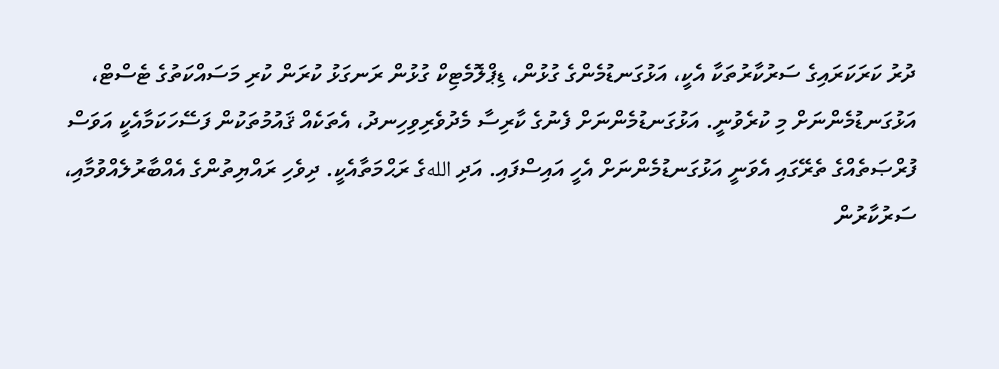ދުރު ކަރަކަރައިގެ ސަރުކާރުތަކާ އެކީ، އަޅުގަނޑުމެންގެ ގުޅުން، ޑިޕްލޮމެޓިކް ގުޅުން ރަނގަޅު ކުރަން ކުރި މަސައްކަތުގެ ޓެސްޓް، އަޅުގަނޑުމެންނަށް މި ކުރެވުނީ. އަޅުގަނޑުމެންނަށް ފެނުގެ ކާރިސާ މެދުވެރިވިހިނދު، އެތަކެއް ޤައުމުތަކުން ފަސޭހަކަމާއެކީ އަވަސް ފުރްޞަތެއްގެ ތެރޭގައި އެވަނީ އަޅުގަނޑުމެންނަށް އެހީ އައިސްފައި. އަދި اللهގެ ރަޙްމަތާއެކީ. ދިވެހި ރައްޔިތުންގެ އެއްބާރުލެއްވުމާއި، ސަރުކާރުން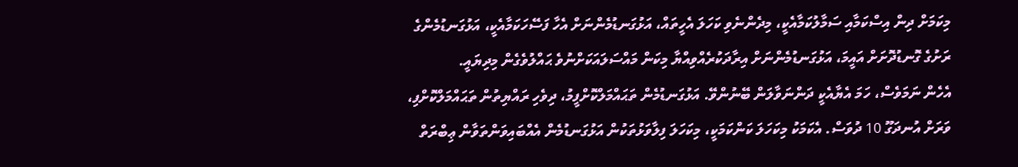މިކަމަށް ދިން އިސްކަމާއި ސަމާލުކަމާއެކީ، މިދެންނެވި ކަހަލަ އެހީތައް، އަޅުގަނޑުމެންނަށް އެހާ ފަސޭހަކަމާއެކީ، އަޅުގަނޑުމެންގެ ރަށުގެ ގޮނޑުދޮށަށް އައީމަ، އަޅުގަނޑުމެންނަށް އިރާދަކުރެއްވިއްޔާ މިކަން މައްސަލައަކަށްނުވެ ޙައްލުވެގެން މިދިޔައީ.
އެހެން ނަމަވެސް، ހަމަ އެޔާއެކީ ދަންނަވާލަން ބޭނުންވޭ. އަޅުގަނޑުމެން ތަޙައްމަލްކޮށްފީމު، ދިވެހި ރައްޔިތުން ތަޙައްމަލްކޮށްފި، ވަރަށް އުނދަގޫ 10 ދުވަސް. އެކަމަކު މިކަހަލަ ކަންކަމަކީ، މިކަހަލަ ފިލާވަޅުތަކުން އަޅުގަނޑުމެން އެއްބައިވަންތަވާން ޢިބްރަތް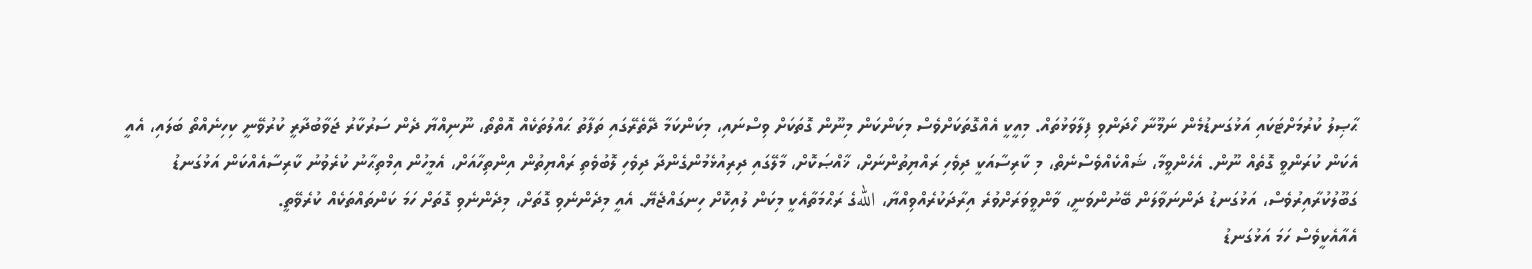ޙާޞިލު ކުރުމަށްޓަކައި އަޅުގަނޑުމެން ނަމޫނާ ހޯދަންވި ފިލާވަޅުތައް. މިއީކީ އެއްގޮތަކަށްވެސް މިކަންކަން މިނޫން ގޮތަކަށް ވިސްނައި، މިކަންކަމާ ދޭތެރޭގައި ތަފާތު ޙައްލުތަކެއް އޮތްތޯ، ނޫނިއްޔާ ދެން ސަރުކާރު ޖަވާބުދާރީ ކުރުވޭނީ ކިހިނެއްތޯ ބަލައި، އެއީ އެކަން ކުރަންވީ ގޮތެއް ނޫން. އެހެންވީމާ، ޝައްކެއްވެސްނެތް، މި ކާރިސާއަކީ ދިވެހި ރައްޔިތުންނަށް، ޚާއްޞަކޮށް، މާލޭގައި ދިރިއުޅެމުންގެންދާ ދިވެހި ލޮބުވެތި ރައްޔިތުން އިންތިހާއަށް، އެމީހުން އިމްތިޙާނު ކުރެވުނު ކާރިސާއެއްކަން އަޅުގަނޑު ގަބޫލުކުރާއިރުވެސް، އަޅުގަނޑު ދަންނަވާލަން ބޭނުންވަނީ، ވާންވީވަރަށްވުރެ އިރާދަކުރެއްވިއްޔާ، اللهގެ ރަޙްމަތާއެކީ މިކަން ލުއިކޮށް ހިނގައްޖެޔޭ. އެއީ މިދެންނެވި ގޮތަށް، މިދެންނެވި ގޮތަށް ހަމަ ކަންތައްތަކެއް ކުރެވޭތީ.
އެއާއެކީވެސް ހަމަ އަޅުގަނޑު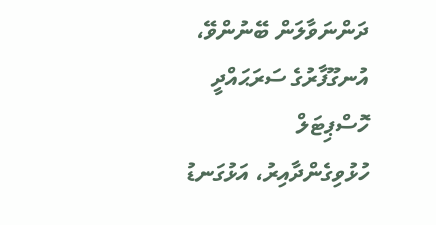ދަންނަވާލަން ބޭނުންވޭ، އުނގޫފާރުގެ ސަރަޙައްދީ ހޮސްޕިޓަލް ހުޅުވިގެންދާއިރު، އަޅުގަނޑު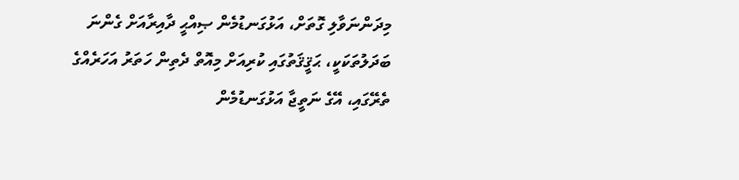މިދަންނަވާލި ގޮތަށް، އަޅުގަނޑުމެން ޞިއްޙީ ދާއިރާއަށް ގެންނަ ބަދަލުތަކަކީ، ޙަޤީޤަތުގައި ކުރިއަށް މިއޮތް ދެތިން ހަތަރު އަހަރެއްގެ ތެރޭގައި، އޭގެ ނަތީޖާ އަޅުގަނޑުމެން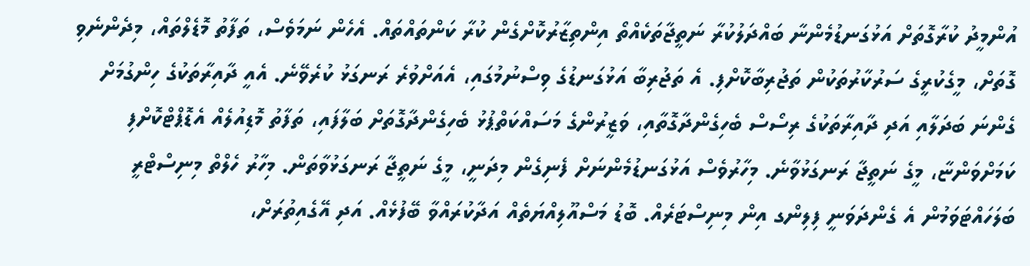އުންމީދު ކުރާގޮތަށް އަޅުގަނޑުމެންނާ ބައްދަލުކުރާ ނަތީޖާތަކެއްތޯ އިންތިޒާރުކޮށްގެން ކުރާ ކަންތައްތައް. އެހެން ނަމަވެސް، ތަފާތު މޮޑެލްތައް، މިދެންނެވި ގޮތަށް، މީގެކުރީގެ ސަރުކާރުތަކުން ތަޖުރިބާކޮށްފި. އެ ތަޖުރިބާ އަޅުގަނޑުގެ ވިސްނުމުގައި، އެއަށްވުރެ ރަނގަޅު ކުރެވޭނެ. އެއީ ދާއިރާތަކުގެ ހިންގުމަށް ގެންނަ ބަދަލާއި އަދި ދާއިރާތަކުގެ ރިސޯސް ބެހިގެންދާގޮތާއި، ވަޒީރުންގެ މަސައްކަތްޕުޅު ބެހިގެންދާގޮތަށް ބަލާފައި، ތަފާތު މޮޑިއުލެއް އެޑޮޕްޓްކޮށްފި ކަމަށްވަންޏާ، މީގެ ނަތީޖާ ރަނގަޅުވާނެ. މިހާރުވެސް އަޅުގަނޑުމެންނަށް ފެނިގެން މިދަނީ، މީގެ ނަތީޖާ ރަނގަޅުވާތަން. މިހާރު ހެލްތް މިނިސްޓްރީ ބަލަހައްޓަވަމުން އެ ގެންދަވަނީ ފިލިންގ އިން މިނިސްޓަރެއް. ބޮޑު މަސްއޫލިއްޔަތެއް އަދާކުރައްވާ ބޭފުޅެއް. އަދި އޭގެއިތުރަށް،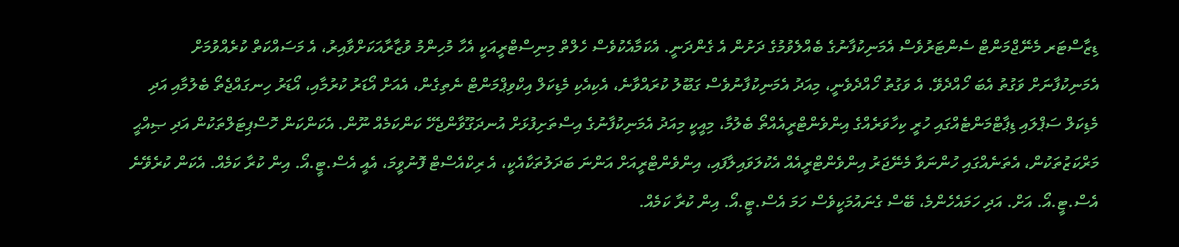ޑިޒާސްޓަރ މެނޭޖްމަންޓް ސެންޓަރުވެސް އެމަނިކުފާނުގެ ބެއްލެވުމުގެ ދަށުން އެ ގެންދަނީ. އެކަމާއެކުވެސް ހެލްތް މިނިސްޓްރީއަކީ އެހާ މުހިންމު ވުޒާރާއަކަށްވާއިރު، އެ މަސައްކަތް ކުރެއްވުމަށް އެމަނިކުފާނަށް ވަގުތު އެބަ ހޯއްދެވޭ. އެ ވަގުތު ހޯއްދެވެނީ، މިއަދު އެމަނިކުފާނުވެސް ގަބޫލު ކުރައްވާނެ، އެކިއެކި މެޑިކަލް އިކްވިޕްމަންޓް ނެތިގެން، އެއަށް އޯޑަރު ކުރުމާއި، އޯޑަރު ހިނގައްޖެތޯ ބެލުމާއި އަދި މެޑިކަލް ސަޕްލައި ޑިޕާޓްމަންޓެއްގައި ހުރީ ކިހާވަރެއްގެ އިންވެންޓްރީއެއްތޯ ބެލުމާ، މިއީކީ މިއަދު އެމަނިކުފާނުގެ އިސްތަށިފުޅަށް އުނދަގޫވާންޖެހޭ ކަންކަމެއް ނޫން. އެކަންކަން ހޮސްޕިޓަލްތަކުން އަދި ޞިއްޙީ މަރްކަޒުތަކުން، އެތަނެއްގައި ހުންނަވާ މެނޭޖަރު އިންވެންޓްރީއެއް އެކުލަވައިލާފައި، އިންވެންޓްރީއަށް އަންނަ ބަދަލުތަކާއެކީ، އެ ރިކްއެސްޓް ފޮނުވީމަ، އެއީ އެސް.ޓީ.އޯ. އިން ކުރާ ކަމެއް. އެކަން ކުރެވޭނެ އެސް.ޓީ.އޯ. އަށް. އަދި ހަމައެހެންމެ، ބޭސް ގެނައުމަކީވެސް ހަމަ އެސް.ޓީ.އޯ. އިން ކުރާ ކަމެއް.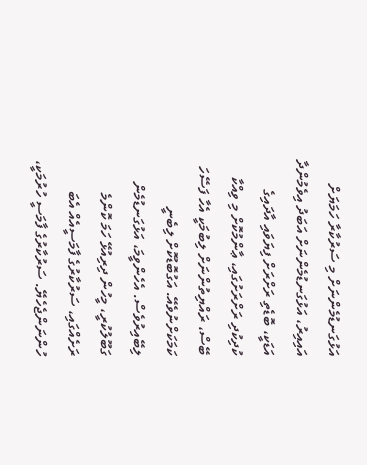އަޅުގަނޑުމެންނަށް މި ސަރުކާރާ ހަމަޔަށް އައިއިރު، އަޅުގަނޑުމެންނަށް އަބަދު އިވެމުންދާ އަޑަކީ، ބޮޑެތި ރަށްރަށް ފިޔަވައި އާދައިގެ ކުދިކުދި ރަށްރަށުގައި، ޢާންމުކޮށް މި ވިއްކާ ބޭސް، ރައްޔިތުންނަށް ލިބުމަކީ އެހާ ފަސޭހަ ކަމަކަށްނުވެއޭ. އަގުބޮޑުކޮށް ލިބެނީ ލިބޭއިރުވެސް. އެހެންވީމަ، އަޅުގަނޑުމެން ގަބޫލުކުރީ، މީހުން ދިރިއުޅޭ ހަމަ ކޮންމެ ރަށެއްގައި، ސަރުކާރުގެ ފާމަސީއެއް އެބަ ހުންނަންޖެހެޔޭ. ސަރުކާރުގެ ފާމަސީ ހުރުމަކީ،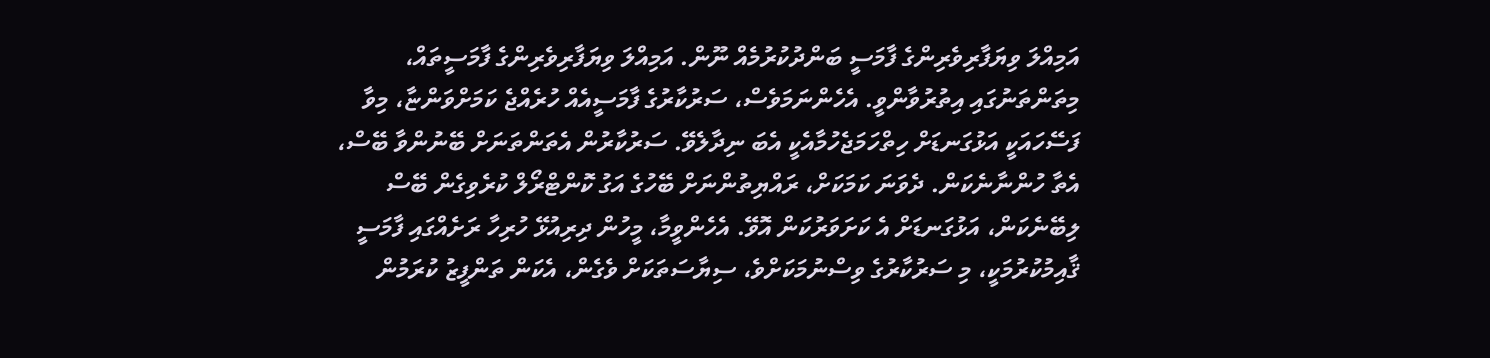އަމިއްލަ ވިޔަފާރިވެރިންގެ ފާމަސީ ބަންދުކުރުމެއް ނޫން. އަމިއްލަ ވިޔަފާރިވެރިންގެ ފާމަސީތައް، މިތަންތަނުގައި އިތުރުވާންވީ. އެހެންނަމަވެސް، ސަރުކާރުގެ ފާމަސީއެއް ހުރެއްޖެ ކަމަށްވަންޏާ، މިވާ ފަސޭހައަކީ އަޅުގަނޑަށް ހިތްހަމަޖެހުމާއެކީ އެބަ ނިދާލެވޭ. ސަރުކާރުން އެތަންތަނަށް ބޭނުންވާ ބޭސް، އެތާ ހުންނާނެކަން. ދެވަނަ ކަމަކަށް، ރައްޔިތުންނަށް ބޭހުގެ އަގު ކޮންޓްރޯލް ކުރެވިގެން ބޭސް ލިބޭނެކަން، އަޅުގަނޑަށް އެ ކަށަވަރުކަން އޮވޭ. އެހެންވީމާ، މީހުން ދިރިއުޅޭ ހުރިހާ ރަށެއްގައި ފާމަސީ ޤާއިމުކުރުމަކީ، މި ސަރުކާރުގެ ވިސްނުމަކަށްވެ، ސިޔާސަތަކަށް ވެގެން، އެކަން ތަންފީޒު ކުރަމުން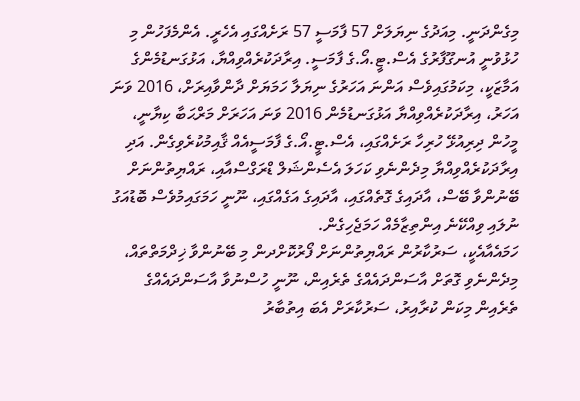މިގެންދަނީ. މިއަދުގެ ނިޔަލަށް 57 ފާމަސީ 57 ރަށެއްގައި އެހެރީ. އެންމެފަހުން މި ހުޅުވުނީ އުނގޫފާރުގެ އެސް.ޓީ.އޯ.ގެ ފާމަސީ. އިރާދަކުރެއްވިއްޔާ، އަޅުގަނޑުމެންގެ އަމާޒަކީ، މިކަމުގައިވެސް އަންނަ އަހަރުގެ ނިޔަލާ ހަމަޔަށް ދާންވާއިރަށް، 2016 ވަނަ އަހަރު، އިރާދަކުރެއްވިއްޔާ އަޅުގަނޑުމެން 2016 ވަނަ އަހަރަށް މަރްޙަބާ ކިޔާނީ، މީހުން ދިރިއުޅޭ ހުރިހާ ރަށެއްގައި، އެސް.ޓީ.އޯ.ގެ ފާމަސީއެއް ޤާއިމުކުރެވިގެން. އަދި އިރާދަކުރެއްވިއްޔާ މިދެންނެވި ކަހަލަ އެސެންޝަލް ޑްރަގްސްއާއި، ރައްޔިތުންނަށް ބޭނުންވާ ބޭސް، އާދައިގެ ގޮތެއްގައި، އާދައިގެ އަގެއްގައި، ނޫނީ ހަމަގައިމުވެސް ބޮޑުއަގު ނުލައި ވިއްކޭނެ އިންތިޒާމެއް ހަމަޖެހިގެން.
ހަމައެއާއެކީ، ސަރުކާރުން ރައްޔިތުންނަށް ފޯރުކޮށްދން މި ބޭނުންވާ ޚިދްމަތްތައް، މިދެންނެވި ގޮތަށް އާސަންދައެއްގެ ތެރެއިން، ނޫނީ ހުސްނުވާ އާސަންދައެއްގެ ތެރެއިން މިކަން ކުރާއިރު، ސަރުކާރަށް އެބަ އިތުބާރު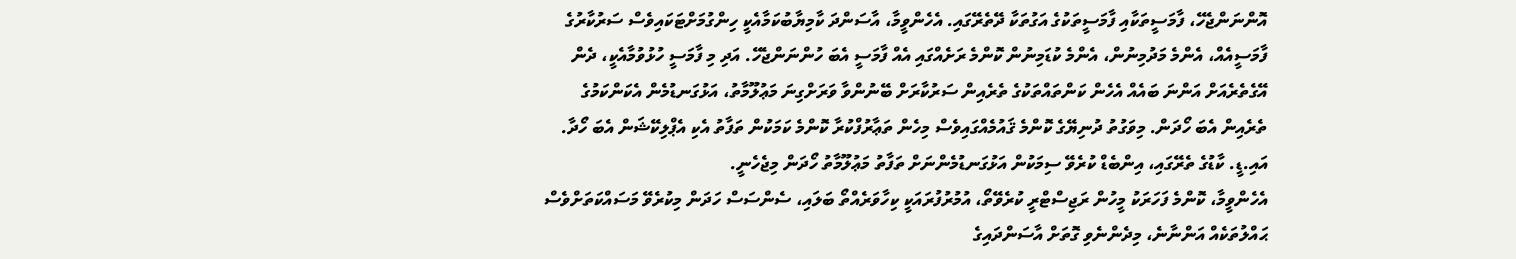އޮންނަންޖެހޭ، ފާމަސީތަކާއި ފާމަސީތަކުގެ އަގުތަކާ ދޭތެރޭގައި. އެހެންވީމާ، އާސަންދަ ކާމިޔާބުކަމާއެކީ ހިންގުމަށްޓަކައިވެސް ސަރުކާރުގެ ފާމަސީއެއް، އެންމެ މަދުމިނުން، އެންމެ ކުޑަމިނުން ކޮންމެ ރަށެއްގައި އެއް ފާމަސީ އެބަ ހުންނަންޖެހޭ. އަދި މި ފާމަސީ ހުޅުވުމާއެކީ، ދެން އޭގެތެރެއަށް އަންނަ ބައެއް އެހެން ކަންތައްތަކުގެ ތެރެއިން ސަރުކާރަށް ބޭނުންވާ ވަރަށްގިނަ މަޢުލޫމާތު، އަޅުގަނޑުމެން އެކަންކަމުގެ ތެރެއިން އެބަ ހޯދަން. މިވަގުތު ދުނިޔޭގެ ކޮންމެ ޤައުމެއްގައިވެސް މިހެން ތަޢާރުފްކުރާ ކޮންމެ ކަމަކުން ތަފާތު އެކި އެޕްލިކޭޝަން އެބަ ހޯދާ. އައި.ޑީ. ކާޑުގެ ތެރޭގައި، އިންބެޑް ކުރެވޭ ސިމަކުން އަޅުގަނޑުމެންނަށް ތަފާތު މަޢުލޫމާތު ހޯދަން މިޖެހެނީ.
އެހެންވީމާ، ކޮންމެ ފަހަރަކު މީހުން ރަޖިސްޓްރީ ކުރެވޭތޯ، އުމުރުފުރައަކީ ކިހާވަރެއްތޯ ބަލައި، ސެންސަސް ހަދަން މިކުރެވޭ މަސައްކަތަށްވެސް ޙައްލުތަކެއް އަންނާނެ، މިދެންނެވި ގޮތަށް އާސަންދައިގެ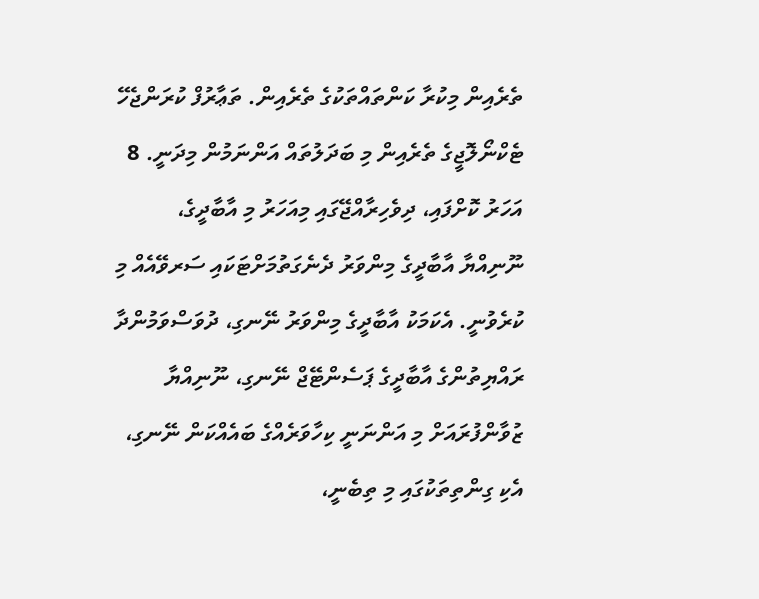ތެރެއިން މިކުރާ ކަންތައްތަކުގެ ތެރެއިން. ތަޢާރުފް ކުރަންޖެހޭ ޓެކްނޯލޮޖީގެ ތެރެއިން މި ބަދަލުތައް އަންނަމުން މިދަނީ. 8 އަހަރު ކޮށްފައި، ދިވެހިރާއްޖޭގައި މިއަހަރު މި އާބާދީގެ، ނޫނިއްޔާ އާބާދީގެ މިންވަރު ދެނެގަތުމަށްޓަކައި ސަރވޭއެއް މި ކުރެވުނީ. އެކަމަކު އާބާދީގެ މިންވަރު ނޭނގި، ދުވަސްވަމުންދާ ރައްޔިތުންގެ އާބާދީގެ ޕަސެންޓޭޖް ނޭނގި، ނޫނިއްޔާ ޒުވާންފުރައަށް މި އަންނަނީ ކިހާވަރެއްގެ ބައެއްކަން ނޭނގި، އެކި ގިންތިތަކުގައި މި ތިބެނީ،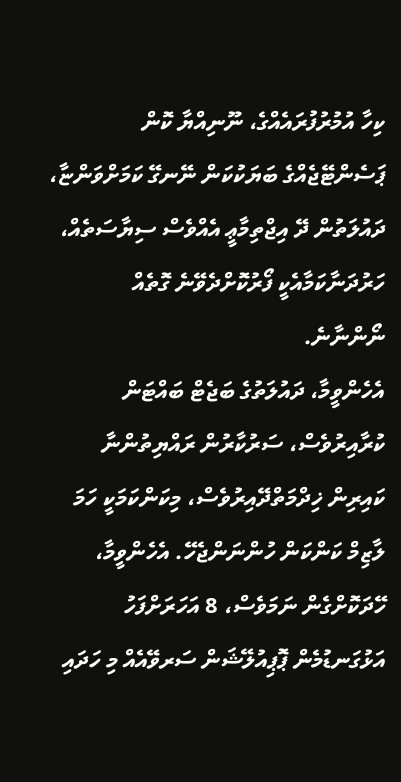ކިހާ އުމުރުފުރައެއްގެ، ނޫނިއްޔާ ކޮން ޕަސެންޓޭޖެއްގެ ބަޔަކުކަން ނޭނގޭ ކަމަށްވަންޏާ، ދައުލަތުން ދޭ އިޖްތިމާޢީ އެއްވެސް ސިޔާސަތެއް، ހަރުދަނާކަމާއެކީ ފޯރުކޮށްދެވޭނެ ގޮތެއް ނޯންނާނެ.
އެހެންވީމާ، ދައުލަތުގެ ބަޖެޓް ބައްޓަން ކުރާއިރުވެސް، ސަރުކާރުން ރައްޔިތުންނާ ކައިރިން ޚިދްމަތްދޭއިރުވެސް، މިކަންކަމަކީ ހަމަ ލާޒިމް ކަންކަން ހުންނަންޖެހޭ. އެހެންވީމާ، ހޭދަކޮށްގެން ނަމަވެސް، 8 އަހަރަށްފަހު އަޅުގަނޑުމެން ޕޮޕިއުލޭޝަން ސަރވޭއެއް މި ހަދައި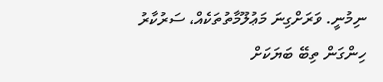ނިމުނީ. ވަރަށްގިނަ މަޢުލޫމާތުތަކެއް، ސަރުކާރު ހިންގަން ތިބޭ ބަޔަކަށް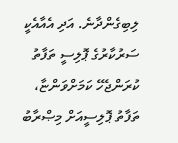ލިބިގެންދާނެ. އަދި އެއާއެކީ ސަރުކާރުގެ ޕޮލިސީ ތަފާތު ކުރަންޖެހޭ ކަމަށްވަންޏާ، ތަފާތު ޕޮލިސީއަށް މިޞްރާބު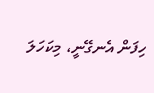ހިފަން އެނގޭނީ، މިކަހަލަ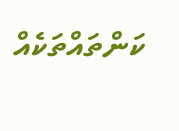ކަންތައްތަކެއް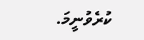ކުރެވުނީމަ.